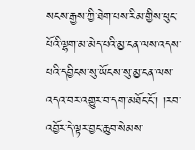སངས་རྒྱས་ཀྱི་ཐེག་པས་རིམ་གྱིས་ཕུང་པོའི་ལྷག་མ་མེད་པའི་མྱ་ངན་ལས་འདས་པའི་དབྱིངས་སུ་ཡོངས་སུ་མྱ་ངན་ལས་འདའ་བར་འགྱུར་བ་དག་མཐོང་ངོ་། །རབ་འབྱོར་དེ་ལྟར་བྱང་ཆུབ་སེམས་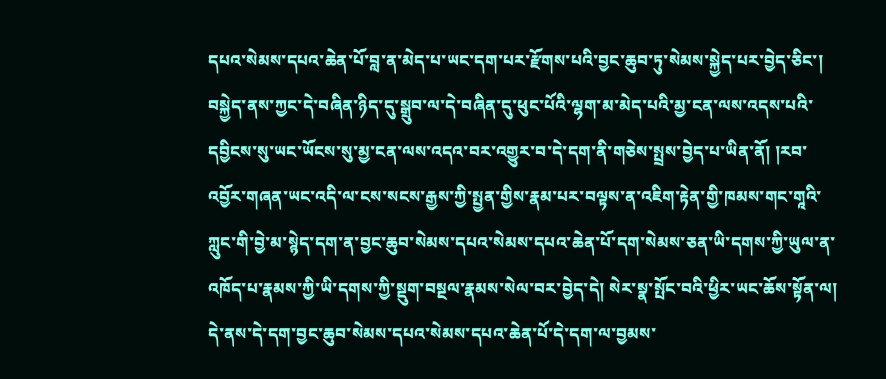དཔའ་སེམས་དཔའ་ཆེན་པོ་བླ་ན་མེད་པ་ཡང་དག་པར་རྫོགས་པའི་བྱང་ཆུབ་ཏུ་སེམས་སྐྱེད་པར་བྱེད་ཅིང་། བསྐྱེད་ནས་ཀྱང་དེ་བཞིན་ཉིད་དུ་སྒྲུབ་ལ་དེ་བཞིན་དུ་ཕུང་པོའི་ལྷག་མ་མེད་པའི་མྱ་ངན་ལས་འདས་པའི་དབྱིངས་སུ་ཡང་ཡོངས་སུ་མྱ་ངན་ལས་འདའ་བར་འགྱུར་བ་དེ་དག་ནི་གཅེས་སྤྲས་བྱེད་པ་ཡིན་ནོ། །རབ་འབྱོར་གཞན་ཡང་འདི་ལ་ངས་སངས་རྒྱས་ཀྱི་སྤྱན་གྱིས་རྣམ་པར་བལྟས་ན་འཇིག་རྟེན་གྱི་ཁམས་གང་གཱའི་ཀླུང་གི་བྱེ་མ་སྙེད་དག་ན་བྱང་ཆུབ་སེམས་དཔའ་སེམས་དཔའ་ཆེན་པོ་དག་སེམས་ཅན་ཡི་དགས་ཀྱི་ཡུལ་ན་འཁོད་པ་རྣམས་ཀྱི་ཡི་དགས་ཀྱི་སྡུག་བསྔལ་རྣམས་སེལ་བར་བྱེད་དེ། སེར་སྣ་སྤོང་བའི་ཕྱིར་ཡང་ཆོས་སྟོན་ལ། དེ་ནས་དེ་དག་བྱང་ཆུབ་སེམས་དཔའ་སེམས་དཔའ་ཆེན་པོ་དེ་དག་ལ་བྱམས་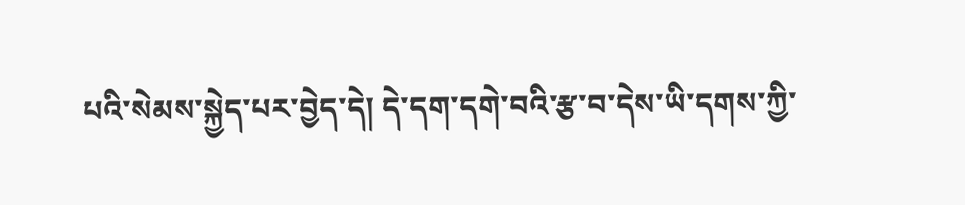པའི་སེམས་སྐྱེད་པར་བྱེད་དེ། དེ་དག་དགེ་བའི་རྩ་བ་དེས་ཡི་དགས་ཀྱི་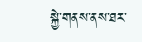སྐྱེ་གནས་ནས་ཐར་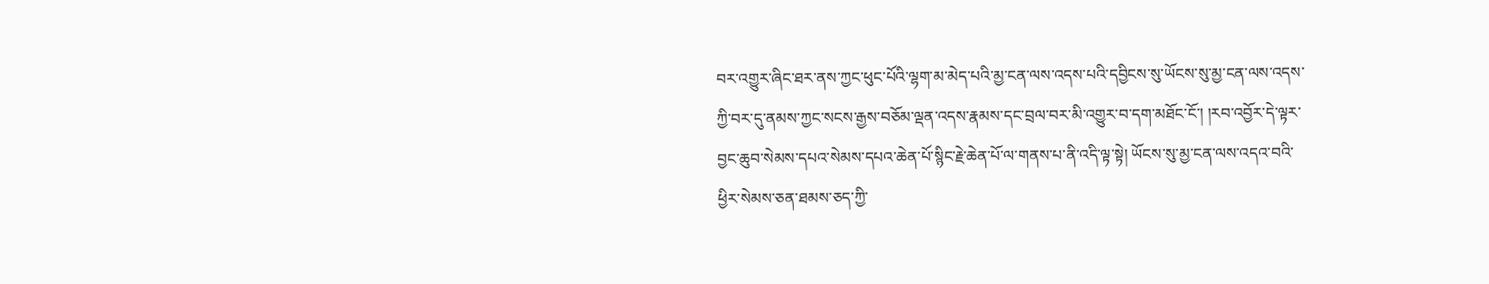བར་འགྱུར་ཞིང་ཐར་ནས་ཀྱང་ཕུང་པོའི་ལྷག་མ་མེད་པའི་མྱ་ངན་ལས་འདས་པའི་དབྱིངས་སུ་ཡོངས་སུ་མྱ་ངན་ལས་འདས་ཀྱི་བར་དུ་ནམས་ཀྱང་སངས་རྒྱས་བཅོམ་ལྡན་འདས་རྣམས་དང་བྲལ་བར་མི་འགྱུར་བ་དག་མཐོང་ངོ་། །རབ་འབྱོར་དེ་ལྟར་བྱང་ཆུབ་སེམས་དཔའ་སེམས་དཔའ་ཆེན་པོ་སྙིང་རྗེ་ཆེན་པོ་ལ་གནས་པ་ནི་འདི་ལྟ་སྟེ། ཡོངས་སུ་མྱ་ངན་ལས་འདའ་བའི་ཕྱིར་སེམས་ཅན་ཐམས་ཅད་ཀྱི་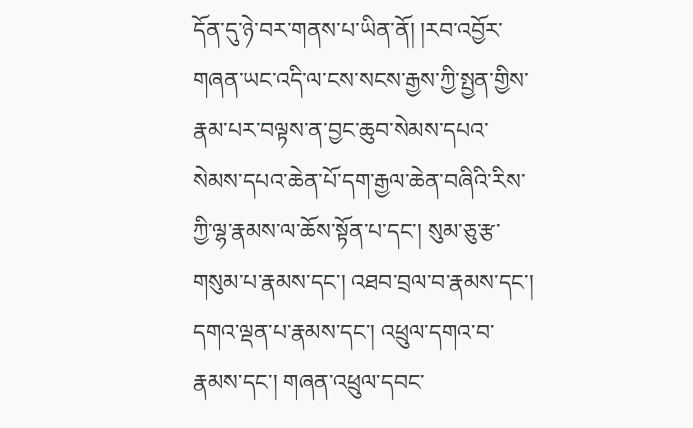དོན་དུ་ཉེ་བར་གནས་པ་ཡིན་ནོ། །རབ་འབྱོར་གཞན་ཡང་འདི་ལ་ངས་སངས་རྒྱས་ཀྱི་སྤྱན་གྱིས་རྣམ་པར་བལྟས་ན་བྱང་ཆུབ་སེམས་དཔའ་སེམས་དཔའ་ཆེན་པོ་དག་རྒྱལ་ཆེན་བཞིའི་རིས་ཀྱི་ལྷ་རྣམས་ལ་ཆོས་སྟོན་པ་དང་། སུམ་ཅུ་རྩ་གསུམ་པ་རྣམས་དང་། འཐབ་བྲལ་བ་རྣམས་དང་། དགའ་ལྡན་པ་རྣམས་དང་། འཕྲུལ་དགའ་བ་རྣམས་དང་། གཞན་འཕྲུལ་དབང་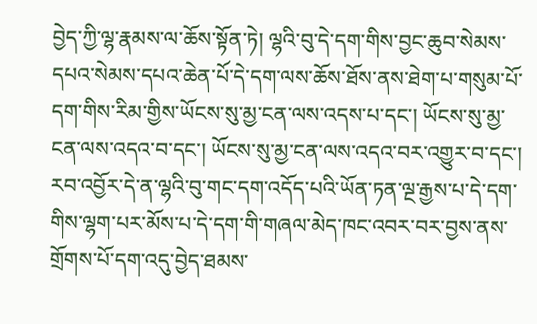བྱེད་ཀྱི་ལྷ་རྣམས་ལ་ཆོས་སྟོན་ཏེ། ལྷའི་བུ་དེ་དག་གིས་བྱང་ཆུབ་སེམས་དཔའ་སེམས་དཔའ་ཆེན་པོ་དེ་དག་ལས་ཆོས་ཐོས་ནས་ཐེག་པ་གསུམ་པོ་དག་གིས་རིམ་གྱིས་ཡོངས་སུ་མྱ་ངན་ལས་འདས་པ་དང་། ཡོངས་སུ་མྱ་ངན་ལས་འདའ་བ་དང་། ཡོངས་སུ་མྱ་ངན་ལས་འདའ་བར་འགྱུར་བ་དང་། རབ་འབྱོར་དེ་ན་ལྷའི་བུ་གང་དག་འདོད་པའི་ཡོན་ཏན་ལྔ་རྒྱས་པ་དེ་དག་གིས་ལྷག་པར་མོས་པ་དེ་དག་གི་གཞལ་མེད་ཁང་འབར་བར་བྱས་ནས་གྲོགས་པོ་དག་འདུ་བྱེད་ཐམས་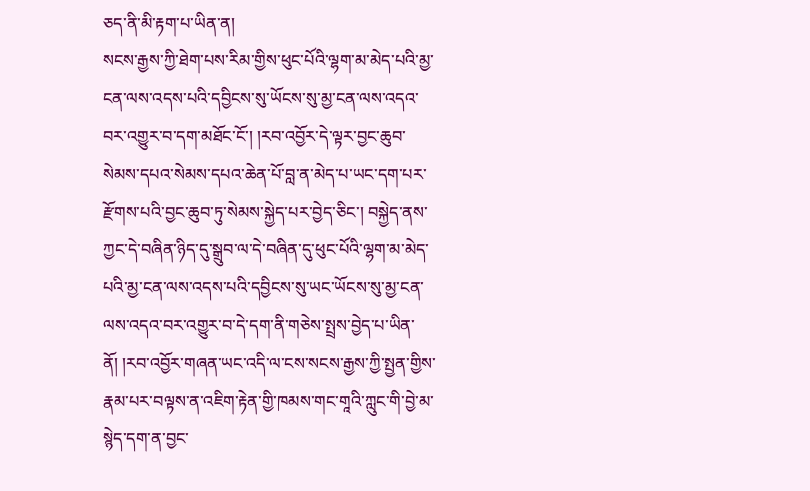ཅད་ནི་མི་རྟག་པ་ཡིན་ན།
སངས་རྒྱས་ཀྱི་ཐེག་པས་རིམ་གྱིས་ཕུང་པོའི་ལྷག་མ་མེད་པའི་མྱ་ངན་ལས་འདས་པའི་དབྱིངས་སུ་ཡོངས་སུ་མྱ་ངན་ལས་འདའ་བར་འགྱུར་བ་དག་མཐོང་ངོ་། །རབ་འབྱོར་དེ་ལྟར་བྱང་ཆུབ་སེམས་དཔའ་སེམས་དཔའ་ཆེན་པོ་བླ་ན་མེད་པ་ཡང་དག་པར་རྫོགས་པའི་བྱང་ཆུབ་ཏུ་སེམས་སྐྱེད་པར་བྱེད་ཅིང་། བསྐྱེད་ནས་ཀྱང་དེ་བཞིན་ཉིད་དུ་སྒྲུབ་ལ་དེ་བཞིན་དུ་ཕུང་པོའི་ལྷག་མ་མེད་པའི་མྱ་ངན་ལས་འདས་པའི་དབྱིངས་སུ་ཡང་ཡོངས་སུ་མྱ་ངན་ལས་འདའ་བར་འགྱུར་བ་དེ་དག་ནི་གཅེས་སྤྲས་བྱེད་པ་ཡིན་ནོ། །རབ་འབྱོར་གཞན་ཡང་འདི་ལ་ངས་སངས་རྒྱས་ཀྱི་སྤྱན་གྱིས་རྣམ་པར་བལྟས་ན་འཇིག་རྟེན་གྱི་ཁམས་གང་གཱའི་ཀླུང་གི་བྱེ་མ་སྙེད་དག་ན་བྱང་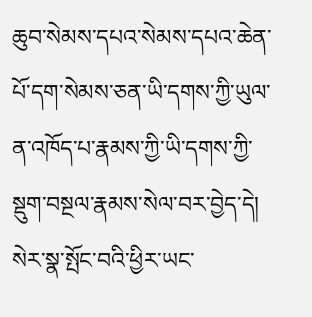ཆུབ་སེམས་དཔའ་སེམས་དཔའ་ཆེན་པོ་དག་སེམས་ཅན་ཡི་དགས་ཀྱི་ཡུལ་ན་འཁོད་པ་རྣམས་ཀྱི་ཡི་དགས་ཀྱི་སྡུག་བསྔལ་རྣམས་སེལ་བར་བྱེད་དེ། སེར་སྣ་སྤོང་བའི་ཕྱིར་ཡང་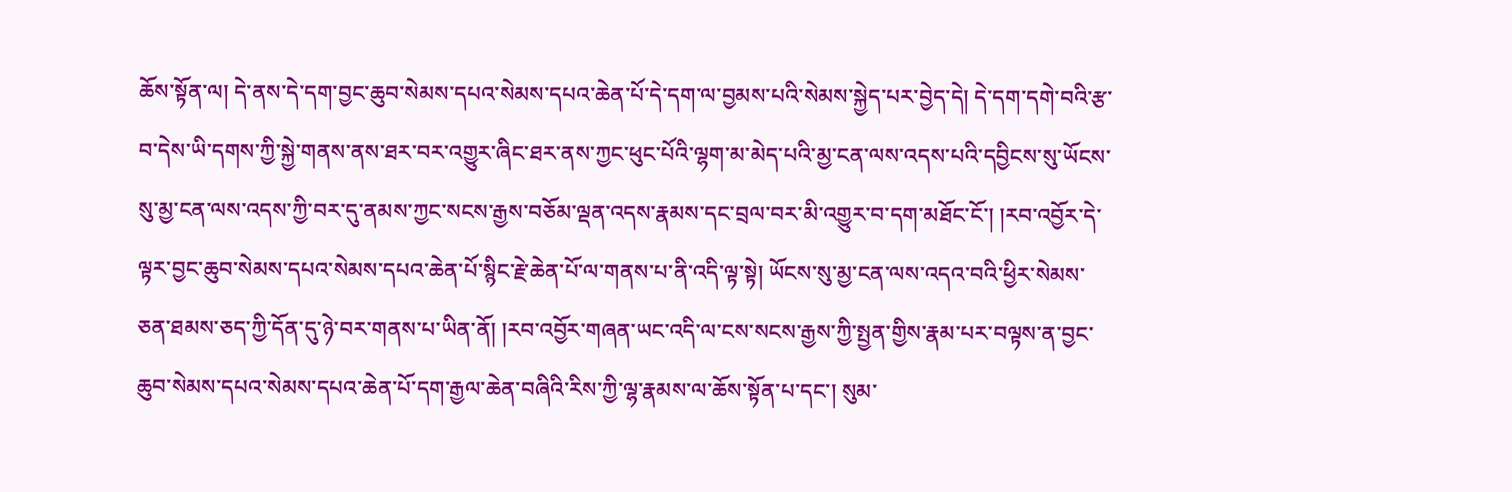ཆོས་སྟོན་ལ། དེ་ནས་དེ་དག་བྱང་ཆུབ་སེམས་དཔའ་སེམས་དཔའ་ཆེན་པོ་དེ་དག་ལ་བྱམས་པའི་སེམས་སྐྱེད་པར་བྱེད་དེ། དེ་དག་དགེ་བའི་རྩ་བ་དེས་ཡི་དགས་ཀྱི་སྐྱེ་གནས་ནས་ཐར་བར་འགྱུར་ཞིང་ཐར་ནས་ཀྱང་ཕུང་པོའི་ལྷག་མ་མེད་པའི་མྱ་ངན་ལས་འདས་པའི་དབྱིངས་སུ་ཡོངས་སུ་མྱ་ངན་ལས་འདས་ཀྱི་བར་དུ་ནམས་ཀྱང་སངས་རྒྱས་བཅོམ་ལྡན་འདས་རྣམས་དང་བྲལ་བར་མི་འགྱུར་བ་དག་མཐོང་ངོ་། །རབ་འབྱོར་དེ་ལྟར་བྱང་ཆུབ་སེམས་དཔའ་སེམས་དཔའ་ཆེན་པོ་སྙིང་རྗེ་ཆེན་པོ་ལ་གནས་པ་ནི་འདི་ལྟ་སྟེ། ཡོངས་སུ་མྱ་ངན་ལས་འདའ་བའི་ཕྱིར་སེམས་ཅན་ཐམས་ཅད་ཀྱི་དོན་དུ་ཉེ་བར་གནས་པ་ཡིན་ནོ། །རབ་འབྱོར་གཞན་ཡང་འདི་ལ་ངས་སངས་རྒྱས་ཀྱི་སྤྱན་གྱིས་རྣམ་པར་བལྟས་ན་བྱང་ཆུབ་སེམས་དཔའ་སེམས་དཔའ་ཆེན་པོ་དག་རྒྱལ་ཆེན་བཞིའི་རིས་ཀྱི་ལྷ་རྣམས་ལ་ཆོས་སྟོན་པ་དང་། སུམ་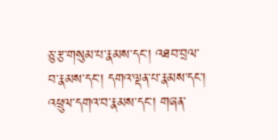ཅུ་རྩ་གསུམ་པ་རྣམས་དང་། འཐབ་བྲལ་བ་རྣམས་དང་། དགའ་ལྡན་པ་རྣམས་དང་། འཕྲུལ་དགའ་བ་རྣམས་དང་། གཞན་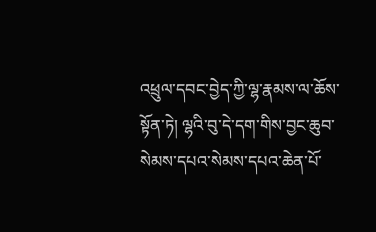འཕྲུལ་དབང་བྱེད་ཀྱི་ལྷ་རྣམས་ལ་ཆོས་སྟོན་ཏེ། ལྷའི་བུ་དེ་དག་གིས་བྱང་ཆུབ་སེམས་དཔའ་སེམས་དཔའ་ཆེན་པོ་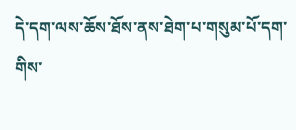དེ་དག་ལས་ཆོས་ཐོས་ནས་ཐེག་པ་གསུམ་པོ་དག་གིས་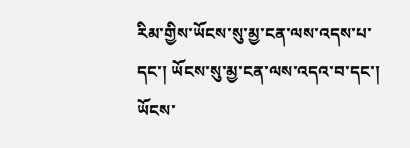རིམ་གྱིས་ཡོངས་སུ་མྱ་ངན་ལས་འདས་པ་དང་། ཡོངས་སུ་མྱ་ངན་ལས་འདའ་བ་དང་། ཡོངས་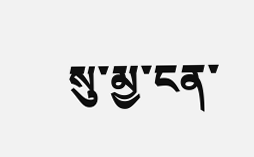སུ་མྱ་ངན་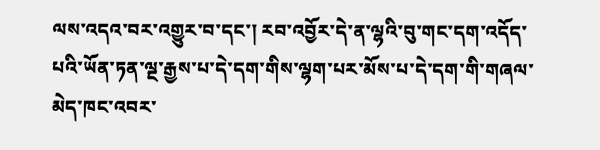ལས་འདའ་བར་འགྱུར་བ་དང་། རབ་འབྱོར་དེ་ན་ལྷའི་བུ་གང་དག་འདོད་པའི་ཡོན་ཏན་ལྔ་རྒྱས་པ་དེ་དག་གིས་ལྷག་པར་མོས་པ་དེ་དག་གི་གཞལ་མེད་ཁང་འབར་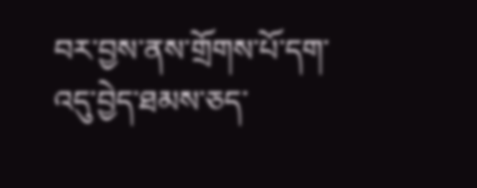བར་བྱས་ནས་གྲོགས་པོ་དག་འདུ་བྱེད་ཐམས་ཅད་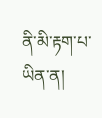ནི་མི་རྟག་པ་ཡིན་ན།